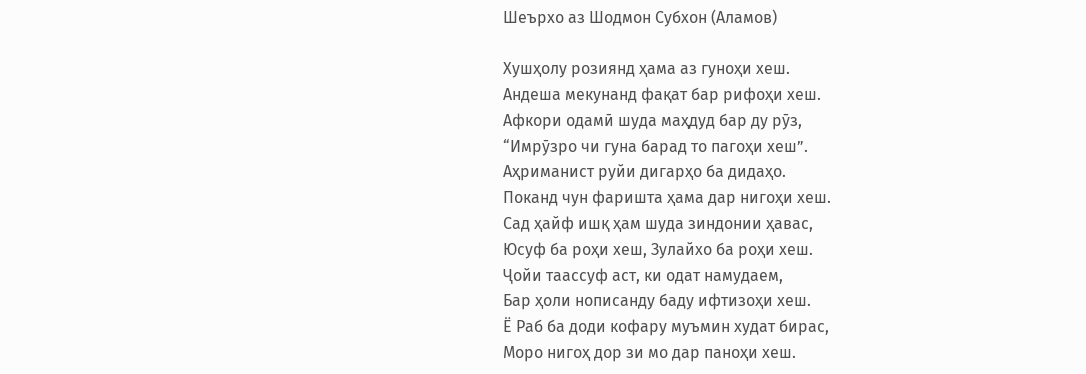Шеърхо аз Шодмон Субхон (Аламов)

Хушҳолу розиянд ҳама аз гуноҳи хеш.
Андеша мекунанд фақат бар рифоҳи хеш.
Афкори одамӣ шуда маҳдуд бар ду рӯз,
“Имрӯзро чи гуна барад то пагоҳи хеш”.
Аҳриманист руйи дигарҳо ба дидаҳо.
Поканд чун фаришта ҳама дар нигоҳи хеш.
Сад ҳайф ишқ ҳам шуда зиндонии ҳавас,
Юсуф ба роҳи хеш, Зулайхо ба роҳи хеш.
Ҷойи таассуф аст, ки одат намудаем,
Бар ҳоли нописанду баду ифтизоҳи хеш.
Ё Раб ба доди кофару муъмин худат бирас,
Моро нигоҳ дор зи мо дар паноҳи хеш.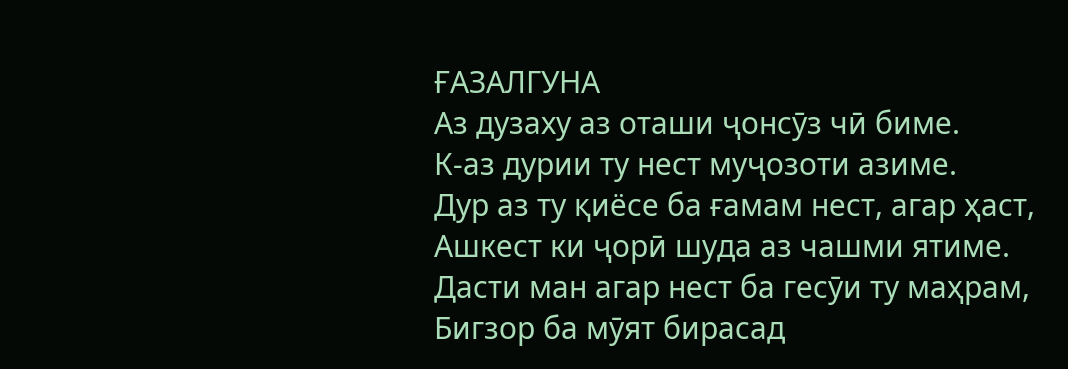ҒАЗАЛГУНА
Аз дузаху аз оташи ҷонсӯз чӣ биме.
К-аз дурии ту нест муҷозоти азиме.
Дур аз ту қиёсе ба ғамам нест, агар ҳаст,
Ашкест ки ҷорӣ шуда аз чашми ятиме.
Дасти ман агар нест ба гесӯи ту маҳрам,
Бигзор ба мӯят бирасад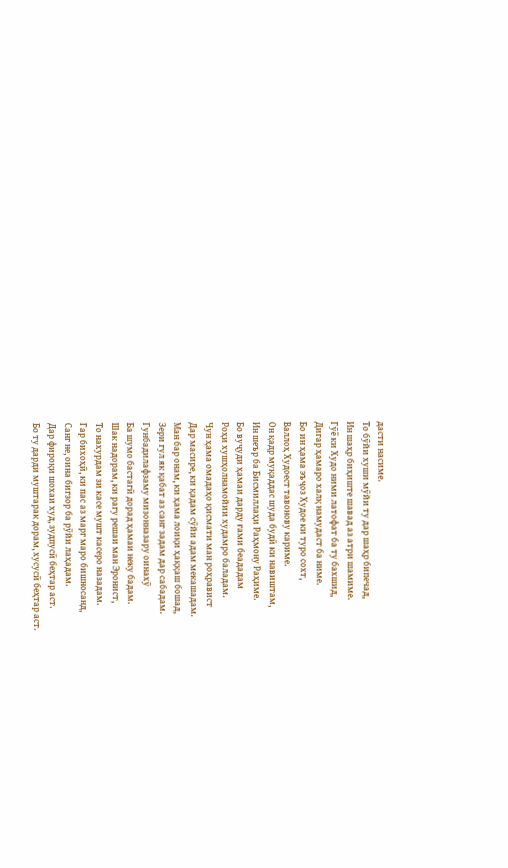дасти насиме.
То бӯйи хуши мӯйи ту дар шаҳр бипечад,
Ин шаҳр биҳиште шавад аз атри шамиме.
Гӯё ки Худо ними латофат ба ту бахшид,
Дигар ҳамаро халқ намудаст ба ниме.
Бо ин ҳама эъҷоз Худое ки туро сохт,
Валлоҳ Худоест тавонову кариме.
Он қадр муқаддас шуда будӣ ки навиштам,
Ин шеър ба Бисмиллаҳи Раҳмону Раҳиме.
Бо вуҷуди ҳамаи дарду ғами беададам
Роҳи хушҳолнамойии худамро баладам.
Чун ҳама омадаҳо қисмати ман роҳравист
Дар масире, ки қадам сӯйи адам мекашадам.
Ман бар онам, ки ҳама лоиқи ҳаққаш бошад,
Зери гул як қабат аз санг задам дар сабадам.
Гунбадилафзаму мизонназару оинахӯ
Ба шумо бастагӣ дорад ҳамаи неку бадам.
Шак надорам, ки рагу решаи ман Эронист,
То нахурдам зи касе мушт касеро назадам.
Гар бихоҳӣ, ки пас аз марг маро бишносанд,
Санг не, оина бигзор ба рӯйи лаҳадам.
Дар фироқи шохаи худ, зудпусӣ беҳтар аст.
Бо ту дарди муштарак дорам, хусусӣ беҳтар аст.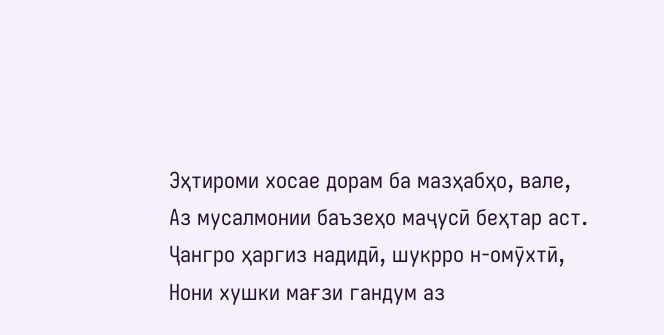Эҳтироми хосае дорам ба мазҳабҳо, вале,
Аз мусалмонии баъзеҳо маҷусӣ беҳтар аст.
Ҷангро ҳаргиз надидӣ, шукрро н-омӯхтӣ,
Нони хушки мағзи гандум аз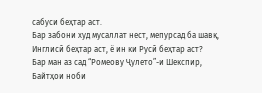сабуси беҳтар аст.
Бар забони худ мусаллат нест, мепурсад ба шавқ,
Инглисӣ беҳтар аст, ё ин ки Русӣ беҳтар аст?
Бар ман аз сад “Ромеову Ҷулето”-и Шекспир,
Байтҳои ноби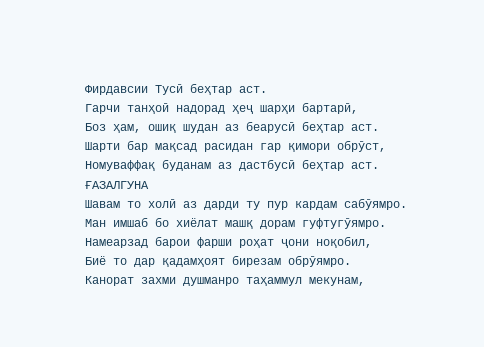Фирдавсии Тусӣ беҳтар аст.
Гарчи танҳоӣ надорад ҳеҷ шарҳи бартарӣ,
Боз ҳам, ошиқ шудан аз беарусӣ беҳтар аст.
Шарти бар мақсад расидан гар қимори обрӯст,
Номуваффақ буданам аз дастбусӣ беҳтар аст.
ҒАЗАЛГУНА
Шавам то холӣ аз дарди ту пур кардам сабӯямро.
Ман имшаб бо хиёлат машқ дорам гуфтугӯямро.
Намеарзад барои фарши роҳат ҷони ноқобил,
Биё то дар қадамҳоят бирезам обрӯямро.
Канорат захми душманро таҳаммул мекунам,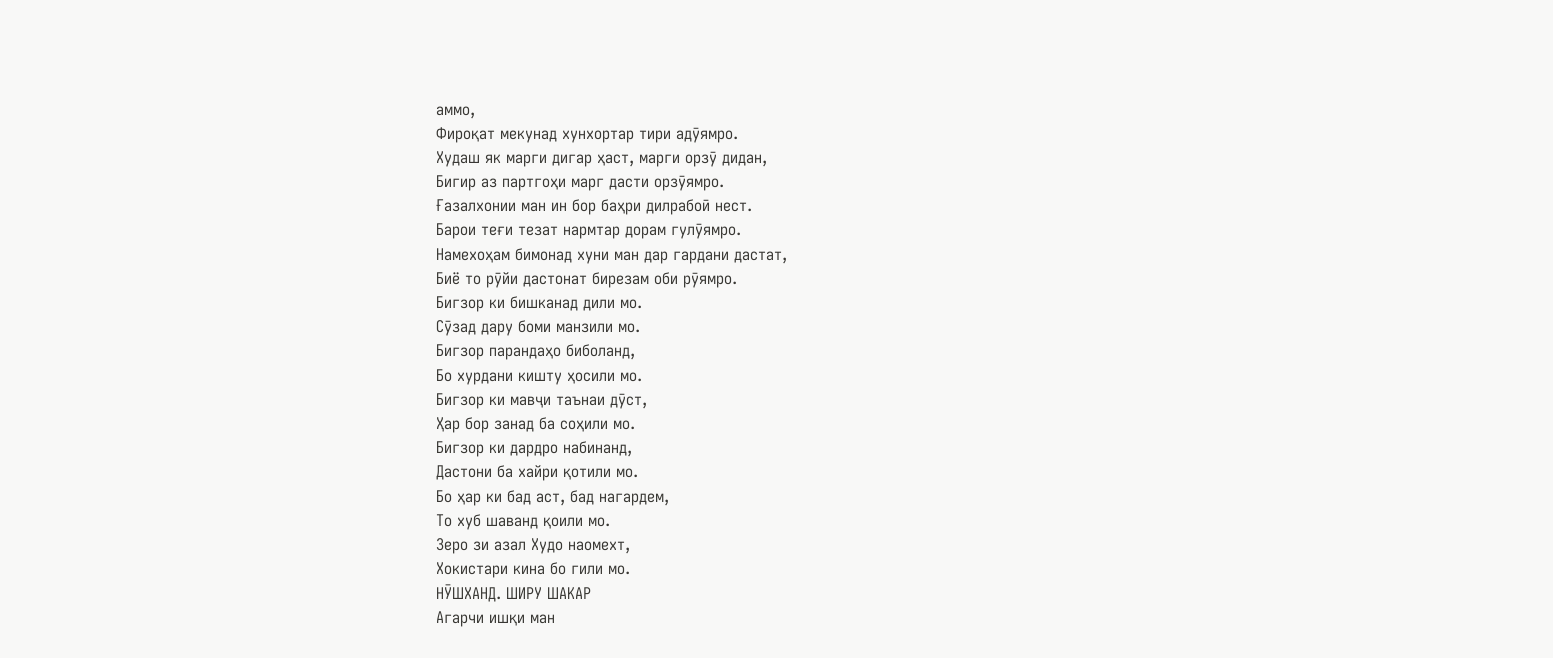аммо,
Фироқат мекунад хунхортар тири адӯямро.
Худаш як марги дигар ҳаст, марги орзӯ дидан,
Бигир аз партгоҳи марг дасти орзӯямро.
Ғазалхонии ман ин бор баҳри дилрабоӣ нест.
Барои теғи тезат нармтар дорам гулӯямро.
Намехоҳам бимонад хуни ман дар гардани дастат,
Биё то рӯйи дастонат бирезам оби рӯямро.
Бигзор ки бишканад дили мо.
Сӯзад дару боми манзили мо.
Бигзор парандаҳо биболанд,
Бо хурдани кишту ҳосили мо.
Бигзор ки мавҷи таънаи дӯст,
Ҳар бор занад ба соҳили мо.
Бигзор ки дардро набинанд,
Дастони ба хайри қотили мо.
Бо ҳар ки бад аст, бад нагардем,
То хуб шаванд қоили мо.
Зеро зи азал Худо наомехт,
Хокистари кина бо гили мо.
НӮШХАНД. ШИРУ ШАКАР
Агарчи ишқи ман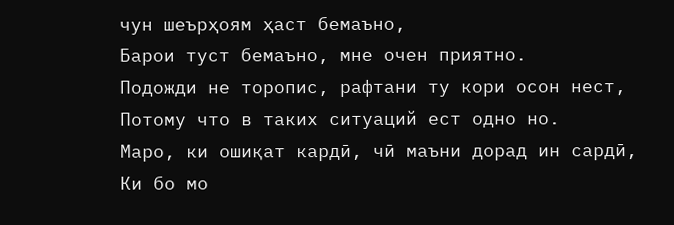чун шеърҳоям ҳаст бемаъно,
Барои туст бемаъно, мне очен приятно.
Подожди не торопис, рафтани ту кори осон нест,
Потому что в таких ситуаций ест одно но.
Маро, ки ошиқат кардӣ, чӣ маъни дорад ин сардӣ,
Ки бо мо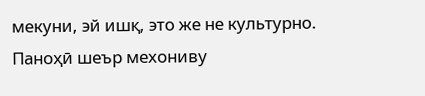мекуни, эй ишқ, это же не культурно.
Паноҳӣ шеър мехониву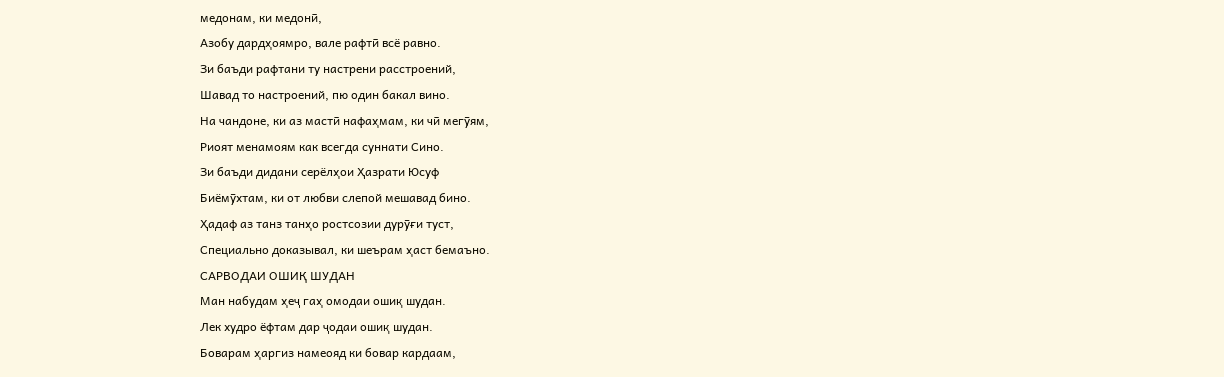медонам, ки медонӣ,
Азобу дардҳоямро, вале рафтӣ всё равно.
Зи баъди рафтани ту настрени расстроений,
Шавад то настроений, пю один бакал вино.
На чандоне, ки аз мастӣ нафаҳмам, ки чӣ мегӯям,
Риоят менамоям как всегда суннати Сино.
Зи баъди дидани серёлҳои Ҳазрати Юсуф
Биёмӯхтам, ки от любви слепой мешавад бино.
Ҳадаф аз танз танҳо ростсозии дурӯғи туст,
Специально доказывал, ки шеърам ҳаст бемаъно.
САРВОДАИ ОШИҚ ШУДАН
Ман набудам ҳеҷ гаҳ омодаи ошиқ шудан.
Лек худро ёфтам дар ҷодаи ошиқ шудан.
Боварам ҳаргиз намеояд ки бовар кардаам,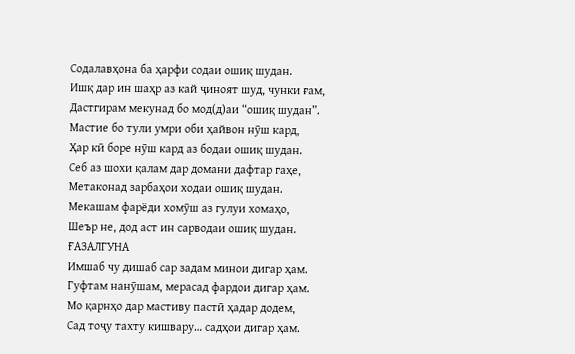Содалавҳона ба ҳарфи содаи ошиқ шудан.
Ишқ дар ин шаҳр аз кай ҷиноят шуд, чунки ғам,
Дастгирам мекунад бо мод(д)аи “ошиқ шудан”.
Мастие бо тули умри оби ҳайвон нӯш кард,
Ҳар кӣ боре нӯш кард аз бодаи ошиқ шудан.
Себ аз шохи қалам дар домани дафтар гаҳе,
Метаконад зарбаҳои ходаи ошиқ шудан.
Мекашам фарёди хомӯш аз гулуи хомаҳо,
Шеър не, дод аст ин сарводаи ошиқ шудан.
ҒАЗАЛГУНА
Имшаб чу дишаб сар задам минои дигар ҳам.
Гуфтам нанӯшам, мерасад фардои дигар ҳам.
Мо қарнҳо дар мастиву пастӣ ҳадар додем,
Сад тоҷу тахту кишвару… садҳои дигар ҳам.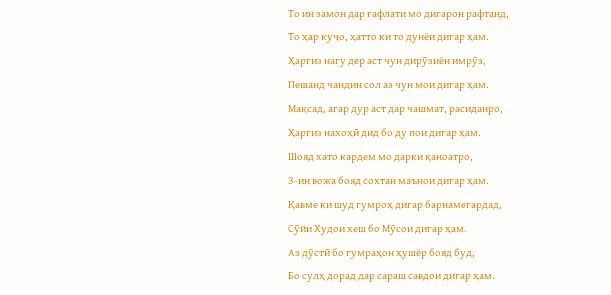То ин замон дар ғафлати мо дигарон рафтанд,
То ҳар куҷо, ҳатто ки то дунёи дигар ҳам.
Ҳаргиз нагу дер аст чун дирӯзиён имрӯз,
Пешанд чандин сол аз чун мои дигар ҳам.
Мақсад, агар дур аст дар чашмат, расиданро,
Ҳаргиз нахоҳӣ дид бо ду пои дигар ҳам.
Шояд хато кардем мо дарки қаноатро,
З-ин вожа бояд сохтан маънои дигар ҳам.
Қавме ки шуд гумроҳ дигар барнамегардад,
Сӯйи Худои хеш бо Мӯсои дигар ҳам.
Аз дӯстӣ бо гумраҳон ҳушёр бояд буд,
Бо сулҳ дорад дар сараш савдои дигар ҳам.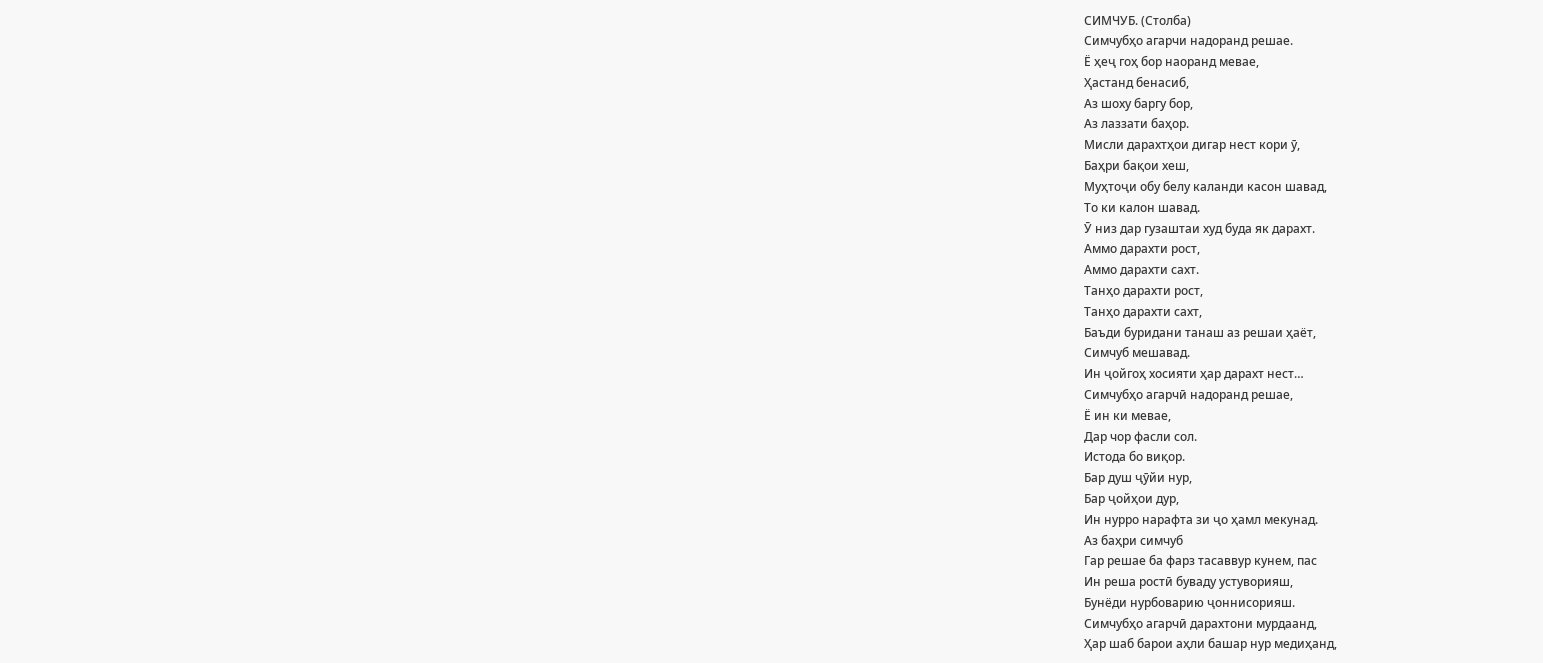СИМЧУБ. (Столба)
Симчубҳо агарчи надоранд решае.
Ё ҳеҷ гоҳ бор наоранд мевае,
Ҳастанд бенасиб,
Аз шоху баргу бор,
Аз лаззати баҳор.
Мисли дарахтҳои дигар нест кори ӯ,
Баҳри бақои хеш,
Муҳтоҷи обу белу каланди касон шавад,
То ки калон шавад.
Ӯ низ дар гузаштаи худ буда як дарахт.
Аммо дарахти рост,
Аммо дарахти сахт.
Танҳо дарахти рост,
Танҳо дарахти сахт,
Баъди буридани танаш аз решаи ҳаёт,
Симчуб мешавад.
Ин ҷойгоҳ хосияти ҳар дарахт нест…
Симчубҳо агарчӣ надоранд решае,
Ё ин ки мевае,
Дар чор фасли сол.
Истода бо виқор.
Бар душ ҷӯйи нур,
Бар ҷойҳои дур,
Ин нурро нарафта зи ҷо ҳамл мекунад.
Аз баҳри симчуб
Гар решае ба фарз тасаввур кунем, пас
Ин реша ростӣ буваду устуворияш,
Бунёди нурбоварию ҷоннисорияш.
Симчубҳо агарчӣ дарахтони мурдаанд,
Ҳар шаб барои аҳли башар нур медиҳанд,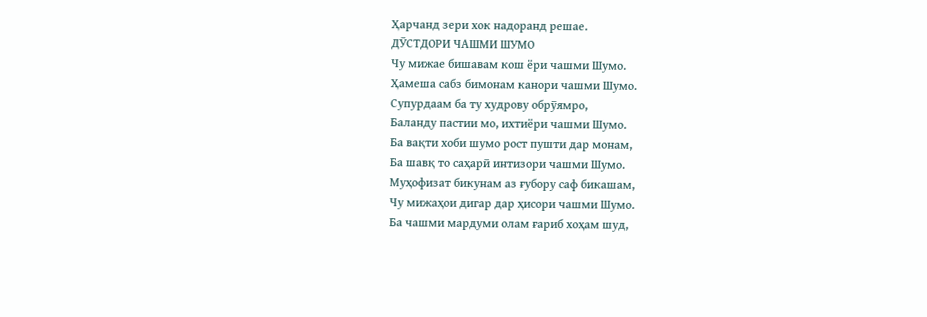Ҳарчанд зери хок надоранд решае.
ДӮСТДОРИ ЧАШМИ ШУМО
Чу мижае бишавам кош ёри чашми Шумо.
Ҳамеша сабз бимонам канори чашми Шумо.
Супурдаам ба ту худрову обрӯямро,
Баланду пастии мо, ихтиёри чашми Шумо.
Ба вақти хоби шумо рост пушти дар монам,
Ба шавқ то саҳарӣ интизори чашми Шумо.
Муҳофизат бикунам аз ғубору саф бикашам,
Чу мижаҳои дигар дар ҳисори чашми Шумо.
Ба чашми мардуми олам ғариб хоҳам шуд,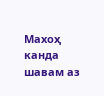Махоҳ канда шавам аз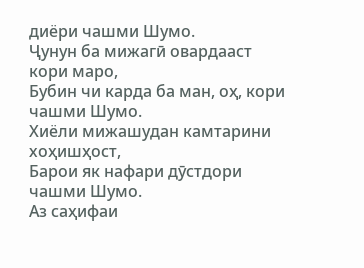диёри чашми Шумо.
Ҷунун ба мижагӣ овардааст кори маро,
Бубин чи карда ба ман, оҳ, кори чашми Шумо.
Хиёли мижашудан камтарини хоҳишҳост,
Барои як нафари дӯстдори чашми Шумо.
Аз саҳифаи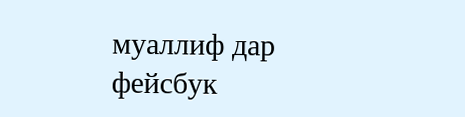муаллиф дар фейсбук